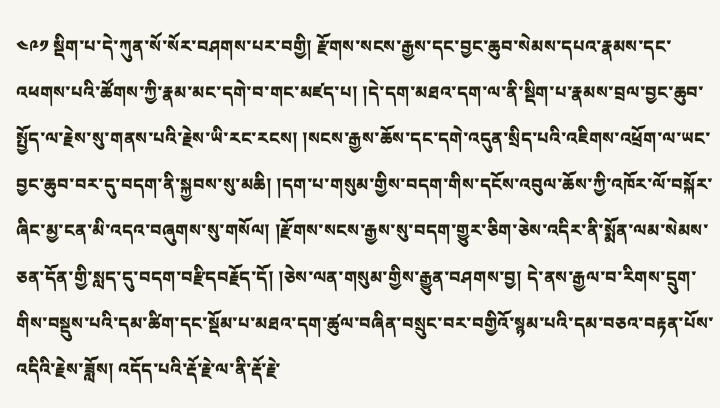༤༩༡ སྡིག་པ་དེ་ཀུན་སོ་སོར་བཤགས་པར་བགྱི། རྫོགས་སངས་རྒྱས་དང་བྱང་ཆུབ་སེམས་དཔའ་རྣམས་དང་འཕགས་པའི་ཚོགས་ཀྱི་རྣམ་མང་དགེ་བ་གང་མཛད་པ། །དེ་དག་མཐའ་དག་ལ་ནི་སྡིག་པ་རྣམས་བྲལ་བྱང་ཆུབ་སྤྱོད་ལ་རྗེས་སུ་གནས་པའི་རྗེས་ཡི་རང་རངས། །སངས་རྒྱས་ཆོས་དང་དགེ་འདུན་སྲིད་པའི་འཇིགས་འཕྲོག་ལ་ཡང་བྱང་ཆུབ་བར་དུ་བདག་ནི་སྐྱབས་སུ་མཆི། །དག་པ་གསུམ་གྱིས་བདག་གིས་དངོས་འབུལ་ཆོས་ཀྱི་འཁོར་ལོ་བསྐོར་ཞིང་མྱ་ངན་མི་འདའ་བཞུགས་སུ་གསོལ། །རྫོགས་སངས་རྒྱས་སུ་བདག་གྱུར་ཅིག་ཅེས་འདིར་ནི་སྨོན་ལམ་སེམས་ཅན་དོན་གྱི་སླད་དུ་བདག་བརྫིདབརྗོད་དོ། །ཅེས་ལན་གསུམ་གྱིས་རྒྱུན་བཤགས་བྱ། དེ་ནས་རྒྱལ་བ་རིགས་དྲུག་གིས་བསྡུས་པའི་དམ་ཚིག་དང་སྡོམ་པ་མཐའ་དག་ཚུལ་བཞིན་བསྲུང་བར་བགྱིའོ་སྙམ་པའི་དམ་བཅའ་བརྟན་པོས་འདིའི་རྗེས་ཟློས། འདོད་པའི་རྡོ་རྗེ་ལ་ནི་རྡོ་རྗེ་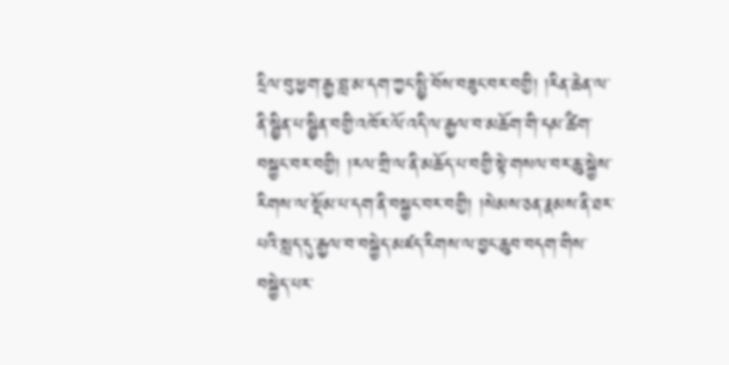དྲིལ་བུ་ཕྱག་རྒྱ་བླ་མ་དག་ཀྱང་སྤྱི་བོས་བཟུང་བར་བགྱི། །རིན་ཆེན་ལ་ནི་སྦྱིན་པ་སྦྱིན་བགྱི་འཁོར་ལོ་འདི་ལ་རྒྱལ་བ་མཆོག་གི་དམ་ཚིག་བསྐྱང་བར་བགྱི། །རལ་གྲི་ལ་ནི་མཆོད་པ་བགྱི་སྟེ་གསལ་བར་ཆུ་སྐྱེས་རིགས་ལ་སྡོམ་པ་དག་ནི་བསྐྱང་བར་བགྱི། །སེམས་ཅན་རྣམས་ནི་ཐར་པའི་སླད་དུ་རྒྱལ་བ་བསྐྱེད་མཛད་རིགས་ལ་བྱང་ཆུབ་བདག་གིས་བསྐྱེད་པར་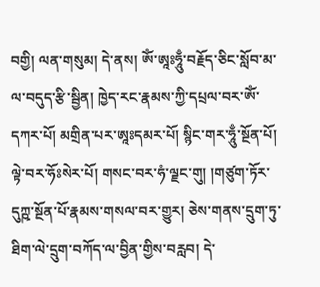བགྱི། ལན་གསུམ། དེ་ནས། ༀ་ཨཱཿཧཱུྃ་བརྗོད་ཅིང་སློབ་མ་ལ་བདུད་རྩི་སྦྱིན། ཁྱེད་རང་རྣམས་ཀྱི་དཔྲལ་བར་ༀ་དཀར་པོ། མགྲིན་པར་ཨཱཿདམར་པོ། སྙིང་གར་ཧཱུྃ་སྔོན་པོ། ལྟེ་བར་ཧོཿསེར་པོ། གསང་བར་ཧཾ་ལྗང་གུ། །གཙུག་ཏོར་དུཀྵ་སྔོན་པོ་རྣམས་གསལ་བར་གྱུར། ཅེས་གནས་དྲུག་ཏུ་ཐིག་ལེ་དྲུག་བཀོད་ལ་བྱིན་གྱིས་བརླབ། དེ་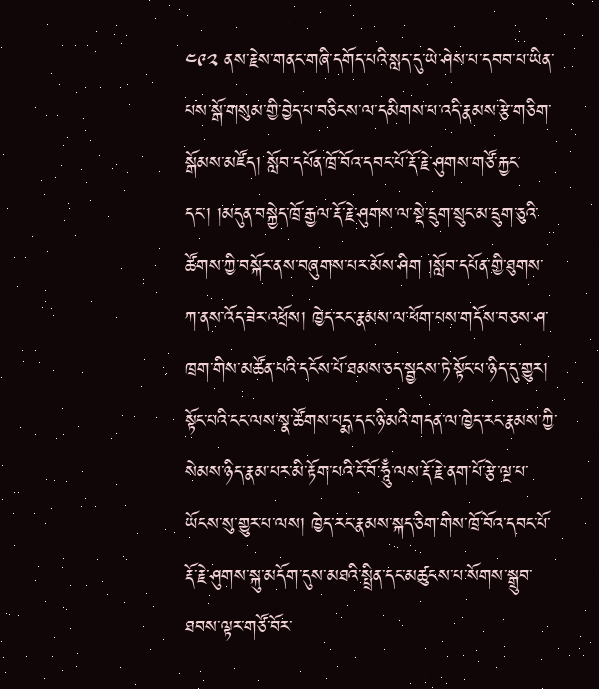༤༩༢ ནས་རྗེས་གནང་གཞི་དགོད་པའི་སླད་དུ་ཡེ་ཤེས་པ་དབབ་པ་ཡིན་པས་སྒོ་གསུམ་གྱི་བྱེད་པ་བཅིངས་ལ་དམིགས་པ་འདི་རྣམས་རྩེ་གཅིག་སྒོམས་མཛོད། སློབ་དཔོན་ཁྲོ་བོའ་དབང་པོ་རྡོ་རྗེ་ཤུགས་གཙོ་རྐྱང་དང་། །མདུན་བསྐྱེད་ཁྲོ་རྒྱལ་རྡོ་རྗེ་ཤུགས་ལ་སྡེ་དྲུག་སྲུང་མ་དྲུག་ཅུའི་ཚོགས་ཀྱི་བསྐོར་ནས་བཞུགས་པར་མོས་ཤིག །སློབ་དཔོན་གྱི་ཐུགས་ཀ་ནས་འོད་ཟེར་འཕྲོས། ཁྱེད་རང་རྣམས་ལ་ཕོག་པས་གདོས་བཅས་ཤ་ཁྲག་གིས་མཚོན་པའི་དངོས་པོ་ཐམས་ཅད་སྦྱངས་ཏེ་སྟོང་པ་ཉིད་དུ་གྱུར། སྟོང་པའི་ངང་ལས་སྣ་ཚོགས་པདྨ་དང་ཉི་མའི་གདན་ལ་ཁྱེད་རང་རྣམས་ཀྱི་སེམས་ཉིད་རྣམ་པར་མི་རྟོག་པའི་ངོ་བོ་ཧཱུྃ་ལས་རྡོ་རྗེ་ནག་པོ་རྩེ་ལྔ་པ་ཡོངས་སུ་གྱུར་པ་ལས། ཁྱེད་རང་རྣམས་སྐད་ཅིག་གིས་ཁྲོ་བོའ་དབང་པོ་རྡོ་རྗེ་ཤུགས་སྐུ་མདོག་དུས་མཐའི་སྤྲིན་དང་མཚུངས་པ་སོགས་སྒྲུབ་ཐབས་ལྟར་གཙོ་བོར་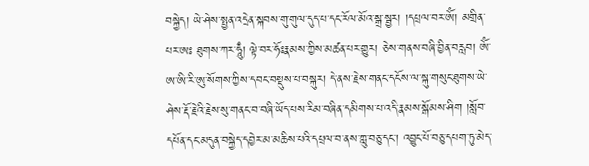བསྐྱེད། ཡེ་ཤེས་སྤྱན་འདྲེན་སྐབས་གུ་གུལ་དུད་པ་དང་རོལ་མོའ་སྒྲ་སྦྱར། །དཔྲལ་བར་ༀ། མགྲིན་པར་ཨཿ ཐུགས་ཀར་ཧཱུྃ། ལྟེ་བར་ཧོཿརྣམས་ཀྱིས་མཚན་པར་གྱུར། ཅེས་གནས་བཞི་བྱིན་བརླབ། ༀ་ཨ་ཨི་རི་ཨུ་སོགས་ཀྱིས་དབང་བསྡུས་པ་བསྐུར། དེ་ནས་རྗེས་གནང་དངོས་ལ་སྐུ་གསུང་ཐུགས་ཡེ་ཤེས་རྡོ་རྗེའི་རྗེས་སུ་གནང་བ་བཞི་ཡོད་པས་རིམ་བཞིན་དམིགས་པ་འདི་རྣམས་སྒོམས་ཤིག །སློབ་དཔོན་དང་མདུན་བསྐྱེད་དབྱེར་མ་མཆིས་པའི་དཔྲལ་བ་ནས་ཀླུ་བཅུ་དང་། འབྱུང་པོ་བཅུ་དཔག་ཏུ་མེད་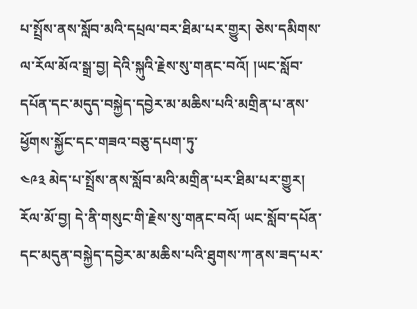པ་སྤྲོས་ནས་སློབ་མའི་དཔྲལ་བར་ཐིམ་པར་གྱུར། ཅེས་དམིགས་ལ་རོལ་མོའ་སྒྲ་བྱ། དེའི་སྐུའི་རྗེས་སུ་གནང་བའོ། །ཡང་སློབ་དཔོན་དང་མདུད་བསྐྱེད་དབྱེར་མ་མཆིས་པའི་མགྲིན་པ་ནས་ཕྱོགས་སྐྱོང་དང་གཟའ་བཅུ་དཔག་ཏུ་
༤༩༣ མེད་པ་སྤྲོས་ནས་སློབ་མའི་མགྲིན་པར་ཐིམ་པར་གྱུར། རོལ་མོ་བྱ། དེ་ནི་གསུང་གི་རྗེས་སུ་གནང་བའོ། ཡང་སློབ་དཔོན་དང་མདུན་བསྐྱེད་དབྱེར་མ་མཆིས་པའི་ཐུགས་ཀ་ནས་ཟད་པར་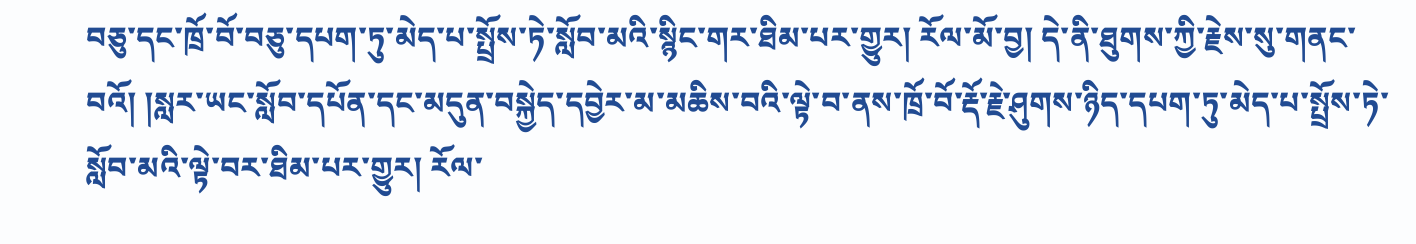བཅུ་དང་ཁྲོ་བོ་བཅུ་དཔག་ཏུ་མེད་པ་སྤྲོས་ཏེ་སློབ་མའི་སྙིང་གར་ཐིམ་པར་གྱུར། རོལ་མོ་བྱ། དེ་ནི་ཐུགས་ཀྱི་རྗེས་སུ་གནང་བའོ། །སླར་ཡང་སློབ་དཔོན་དང་མདུན་བསྐྱེད་དབྱེར་མ་མཆིས་བའི་ལྟེ་བ་ནས་ཁྲོ་བོ་རྡོ་རྗེ་ཤུགས་ཉིད་དཔག་ཏུ་མེད་པ་སྤྲོས་ཏེ་སློབ་མའི་ལྟེ་བར་ཐིམ་པར་གྱུར། རོལ་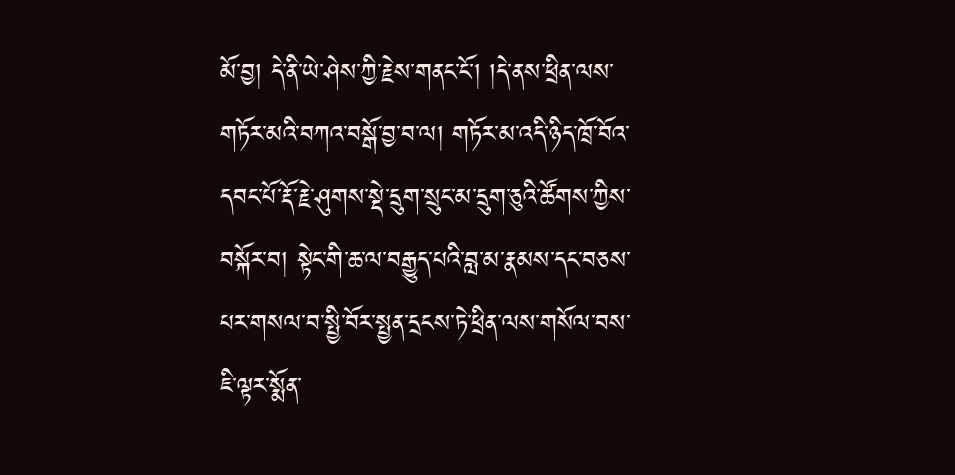མོ་བྱ། དེ་ནི་ཡེ་ཤེས་ཀྱི་རྗེས་གནང་ངོ་། །དེ་ནས་ཕྲིན་ལས་གཏོར་མའི་བཀའ་བསྒོ་བྱ་བ་ལ། གཏོར་མ་འདི་ཉིད་ཁྲོ་བོའ་དབང་པོ་རྡོ་རྗེ་ཤུགས་སྡེ་དྲུག་སྲུང་མ་དྲུག་ཅུའི་ཚོགས་ཀྱིས་བསྐོར་བ། སྟེང་གི་ཆ་ལ་བརྒྱུད་པའི་བླ་མ་རྣམས་དང་བཅས་པར་གསལ་བ་སྤྱི་བོར་སྤྱན་དྲངས་ཏེ་ཕྲིན་ལས་གསོལ་བས་ཇི་ལྟར་སྨོན་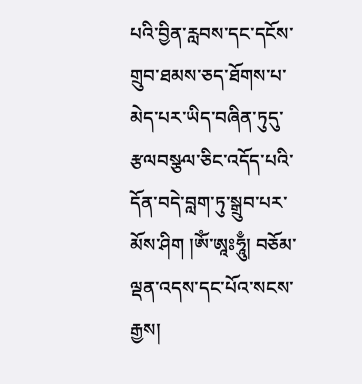པའི་བྱིན་རླབས་དང་དངོས་གྲུབ་ཐམས་ཅད་ཐོགས་པ་མེད་པར་ཡིད་བཞིན་ཏུདུ་རྩལབསྩལ་ཅིང་འདོད་པའི་དོན་བདེ་བླག་ཏུ་སྒྲུབ་པར་མོས་ཤིག །ༀ་ཨཱཿཧཱུྃ། བཅོམ་ལྡན་འདས་དང་པོའ་སངས་རྒྱས།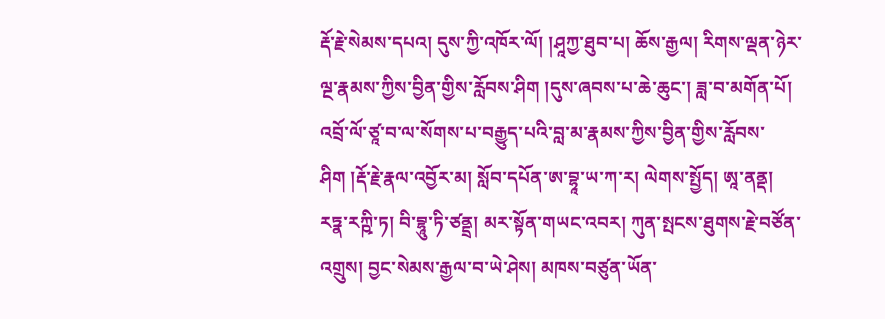རྡོ་རྗེ་སེམས་དཔའ། དུས་ཀྱི་འཁོར་ལོ། །ཤཱཀྱ་ཐུབ་པ། ཆོས་རྒྱལ། རིགས་ལྡན་ཉེར་ལྔ་རྣམས་ཀྱིས་བྱིན་གྱིས་རློབས་ཤིག །དུས་ཞབས་པ་ཆེ་ཆུང་། ཟླ་བ་མགོན་པོ། འབྲོ་ལོ་ཙཱ་བ་ལ་སོགས་པ་བརྒྱུད་པའི་བླ་མ་རྣམས་ཀྱིས་བྱིན་གྱིས་རློབས་ཤིག །རྡོ་རྗེ་རྣལ་འབྱོར་མ། སློབ་དཔོན་ཨ་བྷཱ་ཡ་ཀ་ར། ལེགས་སྤྱོད། ཨཱ་ནནྡ། རཏྣ་རཀྵི་ཏ། བི་བྷཱུ་ཏི་ཙནྡྲ། མར་སྟོན་གཡང་འབར། ཀུན་སྤངས་ཐུགས་རྗེ་བཙོན་འགྲུས། བྱང་སེམས་རྒྱལ་བ་ཡེ་ཤེས། མཁས་བཙུན་ཡོན་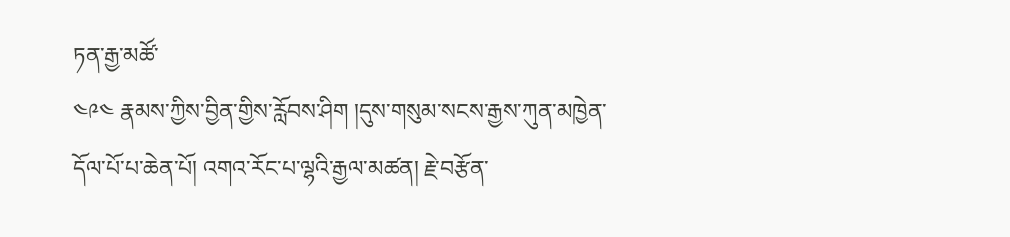ཏན་རྒྱ་མཚོ་
༤༩༤ རྣམས་ཀྱིས་བྱིན་གྱིས་རློབས་ཤིག །དུས་གསུམ་སངས་རྒྱས་ཀུན་མཁྱེན་དོལ་པོ་པ་ཆེན་པོ། འགའ་རོང་པ་ལྷའི་རྒྱལ་མཚན། རྗེ་བརྩོན་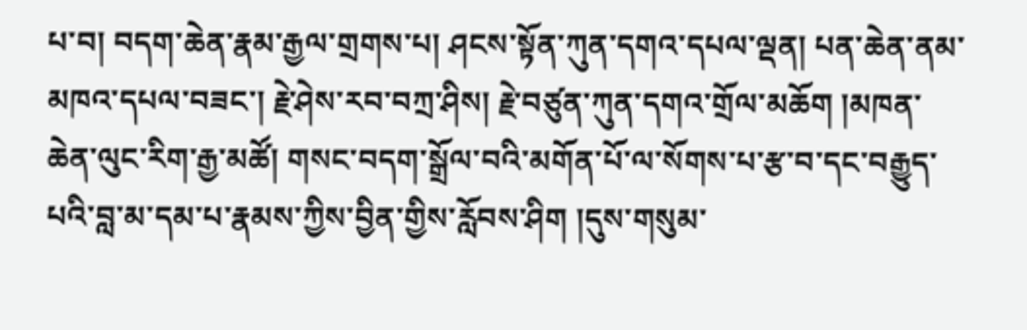པ་བ། བདག་ཆེན་རྣམ་རྒྱལ་གྲགས་པ། ཤངས་སྟོན་ཀུན་དགའ་དཔལ་ལྡན། པན་ཆེན་ནམ་མཁའ་དཔལ་བཟང་། རྗེ་ཤེས་རབ་བཀྲ་ཤིས། རྗེ་བཙུན་ཀུན་དགའ་གྲོལ་མཆོག །མཁན་ཆེན་ལུང་རིག་རྒྱ་མཚོ། གསང་བདག་སྒྲོལ་བའི་མགོན་པོ་ལ་སོགས་པ་རྩ་བ་དང་བརྒྱུད་པའི་བླ་མ་དམ་པ་རྣམས་ཀྱིས་བྱིན་གྱིས་རློབས་ཤིག །དུས་གསུམ་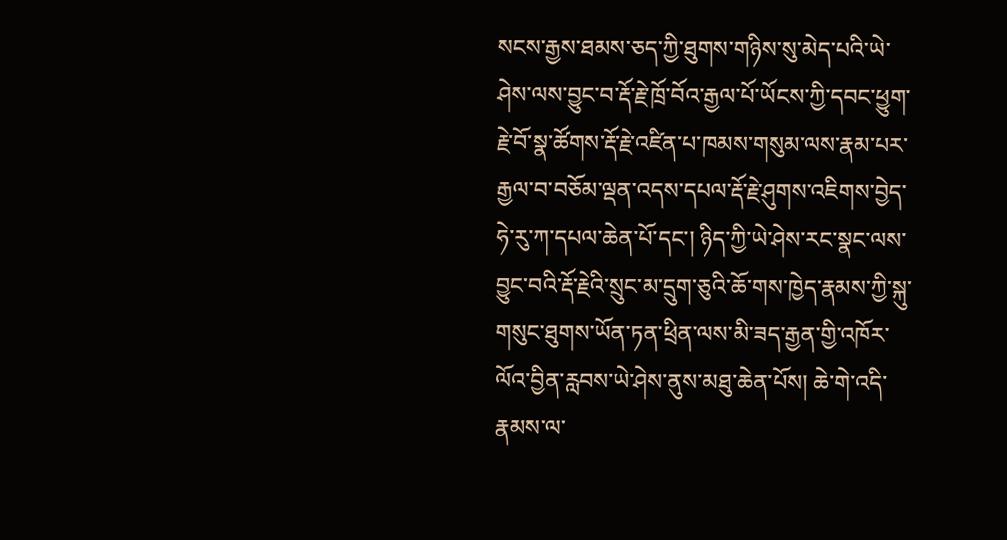སངས་རྒྱས་ཐམས་ཅད་ཀྱི་ཐུགས་གཉིས་སུ་མེད་པའི་ཡེ་ཤེས་ལས་བྱུང་བ་རྡོ་རྗེ་ཁྲོ་བོའ་རྒྱལ་པོ་ཡོངས་ཀྱི་དབང་ཕྱུག་རྗེ་བོ་སྣ་ཚོགས་རྡོ་རྗེ་འཛིན་པ་ཁམས་གསུམ་ལས་རྣམ་པར་རྒྱལ་བ་བཅོམ་ལྡན་འདས་དཔལ་རྡོ་རྗེ་ཤུགས་འཇིགས་བྱེད་ཧེ་རུ་ཀ་དཔལ་ཆེན་པོ་དང་། ཉིད་ཀྱི་ཡེ་ཤེས་རང་སྣང་ལས་བྱུང་བའི་རྡོ་རྗེའི་སྲུང་མ་དྲུག་ཅུའི་ཆོ་གས་ཁྱེད་རྣམས་ཀྱི་སྐུ་གསུང་ཐུགས་ཡོན་ཏན་ཕྲིན་ལས་མི་ཟད་རྒྱན་གྱི་འཁོར་ལོའ་བྱིན་རླབས་ཡེ་ཤེས་ནུས་མཐུ་ཆེན་པོས། ཆེ་གེ་འདི་རྣམས་ལ་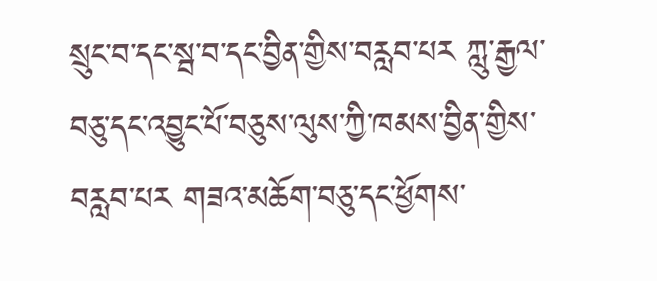སྲུང་བ་དང་སྦ་བ་དང་བྱིན་གྱིས་བརླབ་པར ཀླུ་རྒྱལ་བཅུ་དང་འབྱུང་པོ་བཅུས་ལུས་ཀྱི་ཁམས་བྱིན་གྱིས་བརླབ་པར གཟའ་མཆོག་བཅུ་དང་ཕྱོགས་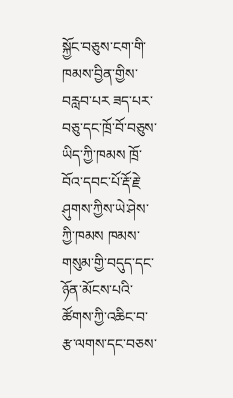སྐྱོང་བཅུས་ངག་གི་ཁམས་བྱིན་གྱིས་བརླབ་པར ཟད་པར་བཅུ་དང་ཁྲོ་བོ་བཅུས་ཡིད་ཀྱི་ཁམས ཁྲོ་བོའ་དབང་པོ་རྡོ་རྗེ་ཤུགས་ཀྱིས་ཡེ་ཤེས་ཀྱི་ཁམས ཁམས་གསུམ་གྱི་བདུད་དང་ཉོན་མོངས་པའི་ཚོགས་ཀྱི་འཆིང་བ་རྩ་ལགས་དང་བཅས་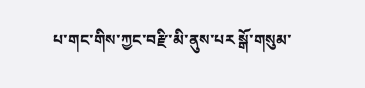པ་གང་གིས་ཀྱང་བརྫི་མི་ནུས་པར སྒོ་གསུམ་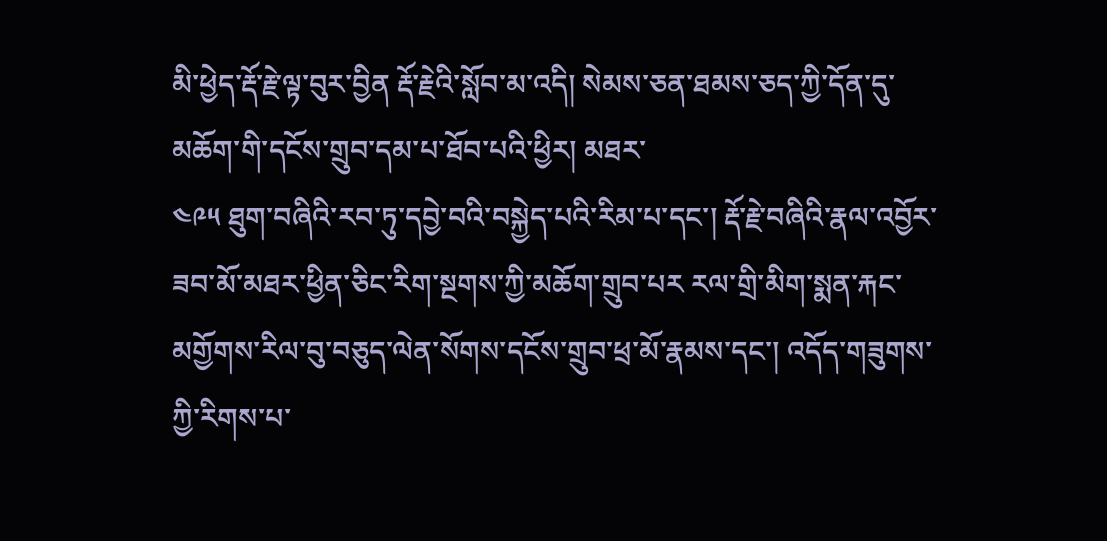མི་ཕྱེད་རྡོ་རྗེ་ལྟ་བུར་བྱིན རྡོ་རྗེའི་སློབ་མ་འདི། སེམས་ཅན་ཐམས་ཅད་ཀྱི་དོན་དུ་མཆོག་གི་དངོས་གྲུབ་དམ་པ་ཐོབ་པའི་ཕྱིར། མཐར་
༤༩༥ ཐུག་བཞིའི་རབ་ཏུ་དབྱེ་བའི་བསྐྱེད་པའི་རིམ་པ་དང་། རྡོ་རྗེ་བཞིའི་རྣལ་འབྱོར་ཟབ་མོ་མཐར་ཕྱིན་ཅིང་རིག་སྔགས་ཀྱི་མཆོག་གྲུབ་པར རལ་གྲི་མིག་སྨན་རྐང་མགྱོགས་རིལ་བུ་བཅུད་ལེན་སོགས་དངོས་གྲུབ་ཕྲ་མོ་རྣམས་དང་། འདོད་གཟུགས་ཀྱི་རིགས་པ་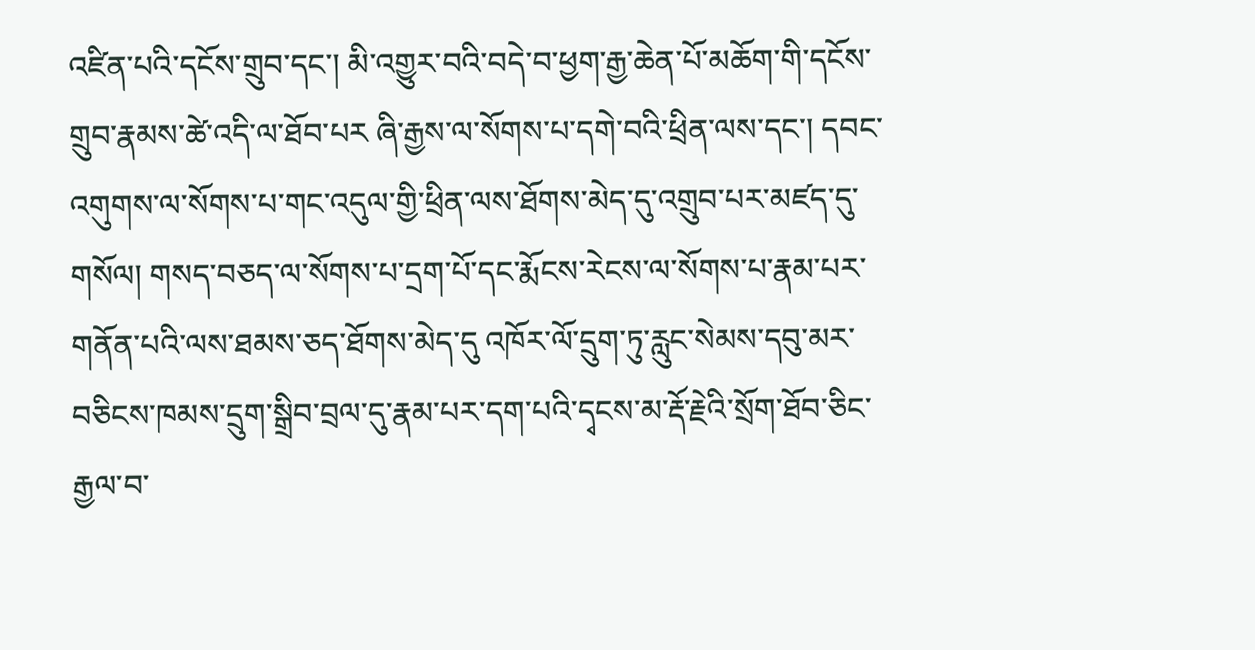འཛིན་པའི་དངོས་གྲུབ་དང་། མི་འགྱུར་བའི་བདེ་བ་ཕྱག་རྒྱ་ཆེན་པོ་མཆོག་གི་དངོས་གྲུབ་རྣམས་ཚེ་འདི་ལ་ཐོབ་པར ཞི་རྒྱས་ལ་སོགས་པ་དགེ་བའི་ཕྲིན་ལས་དང་། དབང་འགུགས་ལ་སོགས་པ་གང་འདུལ་གྱི་ཕྲིན་ལས་ཐོགས་མེད་དུ་འགྲུབ་པར་མཛད་དུ་གསོལ། གསད་བཅད་ལ་སོགས་པ་དྲག་པོ་དང་རྨོངས་རེངས་ལ་སོགས་པ་རྣམ་པར་གནོན་པའི་ལས་ཐམས་ཅད་ཐོགས་མེད་དུ འཁོར་ལོ་དྲུག་ཏུ་རླུང་སེམས་དབུ་མར་བཅིངས་ཁམས་དྲུག་སྒྲིབ་བྲལ་དུ་རྣམ་པར་དག་པའི་དྭངས་མ་རྡོ་རྗེའི་སྲོག་ཐོབ་ཅིང་རྒྱལ་བ་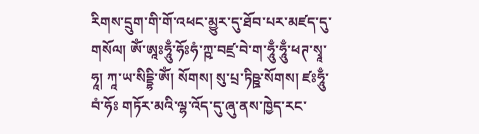རིགས་དྲུག་གི་གོ་འཕང་མྱུར་དུ་ཐོབ་པར་མཛད་དུ་གསོལ། ༀ་ཨཱཿཧཱུྃ་ཧོཿཧཾ་ཀྵ་བཛྲ་བེ་ག་ཧཱུྃ་ཧཱུྃ་ཕཊ་སྭཱ་ཧཱ། ཀཱ་ཡ་སིདྡྷི་ༀ། སོགས། སུ་པྲ་ཏིཥྛ་སོགས། ཛཿཧཱུྃ་བཾ་ཧོཿ གཏོར་མའི་ལྷ་འོད་དུ་ཞུ་ནས་ཁྱེད་རང་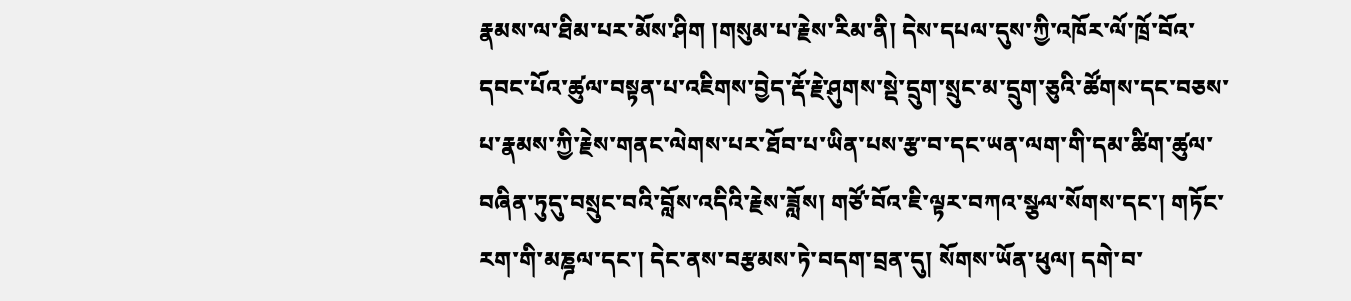རྣམས་ལ་ཐིམ་པར་མོས་ཤིག །གསུམ་པ་རྗེས་རིམ་ནི། དེས་དཔལ་དུས་ཀྱི་འཁོར་ལོ་ཁྲོ་བོའ་དབང་པོའ་ཚུལ་བསྟན་པ་འཇིགས་བྱེད་རྡོ་རྗེ་ཤུགས་སྡེ་དྲུག་སྲུང་མ་དྲུག་ཅུའི་ཚོགས་དང་བཅས་པ་རྣམས་ཀྱི་རྗེས་གནང་ལེགས་པར་ཐོབ་པ་ཡིན་པས་རྩ་བ་དང་ཡན་ལག་གི་དམ་ཚིག་ཚུལ་བཞིན་ཏུདུ་བསྲུང་བའི་བློས་འདིའི་རྗེས་ཟློས། གཙོ་བོའ་ཇི་ལྟར་བཀའ་སྩལ་སོགས་དང་། གཏོང་རག་གི་མཎྜལ་དང་། དེང་ནས་བརྩམས་ཏེ་བདག་བྲན་དུ། སོགས་ཡོན་ཕུལ། དགེ་བ་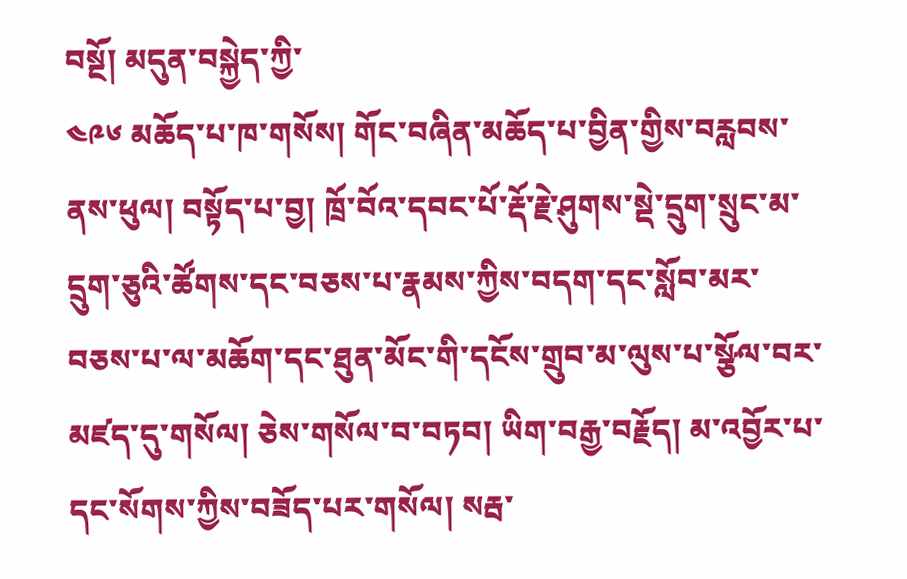བསྔོ། མདུན་བསྐྱེད་ཀྱི་
༤༩༦ མཆོད་པ་ཁ་གསོས། གོང་བཞིན་མཆོད་པ་བྱིན་གྱིས་བརླབས་ནས་ཕུལ། བསྟོད་པ་བྱ། ཁྲོ་བོའ་དབང་པོ་རྡོ་རྗེ་ཤུགས་སྡེ་དྲུག་སྲུང་མ་དྲུག་ཅུའི་ཚོགས་དང་བཅས་པ་རྣམས་ཀྱིས་བདག་དང་སློབ་མར་བཅས་པ་ལ་མཆོག་དང་ཐུན་མོང་གི་དངོས་གྲུབ་མ་ལུས་པ་སྩོལ་བར་མཛད་དུ་གསོལ། ཅེས་གསོལ་བ་བཏབ། ཡིག་བརྒྱ་བརྗོད། མ་འབྱོར་པ་དང་སོགས་ཀྱིས་བཟོད་པར་གསོལ། སརྦ་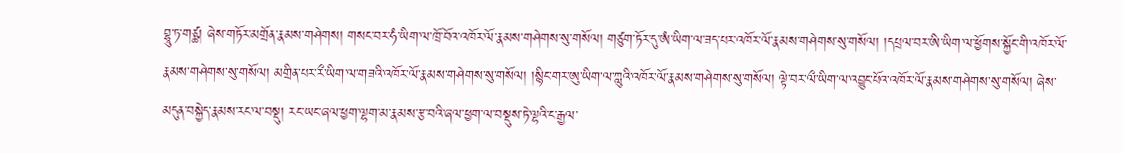བྷཱུ་ཏ་གཙྪ། ཞེས་གཏོར་མགྲོན་རྣམས་གཤེགས། གསང་བར་ཧཾ་ཡིག་ལ་ཁྲོ་བོའ་འཁོར་ལོ་རྣམས་གཤེགས་སུ་གསོལ། གཙུག་ཏོར་དུ་ཨཾ་ཡིག་ལ་ཟད་པར་འཁོར་ལོ་རྣམས་གཤེགས་སུ་གསོལ། །དཔྲལ་བར་ཨི་ཡིག་ལ་ཕྱོགས་སྐྱོང་གི་འཁོར་ལོ་རྣམས་གཤེགས་སུ་གསོལ། མགྲིན་པར་རྀ་ཡིག་ལ་གཟའི་འཁོར་ལོ་རྣམས་གཤེགས་སུ་གསོལ། །སྙིང་གར་ཨུ་ཡིག་ལ་ཀླུའི་འཁོར་ལོ་རྣམས་གཤེགས་སུ་གསོལ། ལྟེ་བར་ལྀ་ཡིག་ལ་འབྱུང་པོའ་འཁོར་ལོ་རྣམས་གཤེགས་སུ་གསོལ། ཞེས་མདུན་བསྐྱེད་རྣམས་རང་ལ་བསྡུ། རང་ཡང་ཞལ་ཕྱག་ལྷག་མ་རྣམས་རྩ་བའི་ཞལ་ཕྱག་ལ་བསྡུས་ཏེ་ལྷའི་ང་རྒྱལ་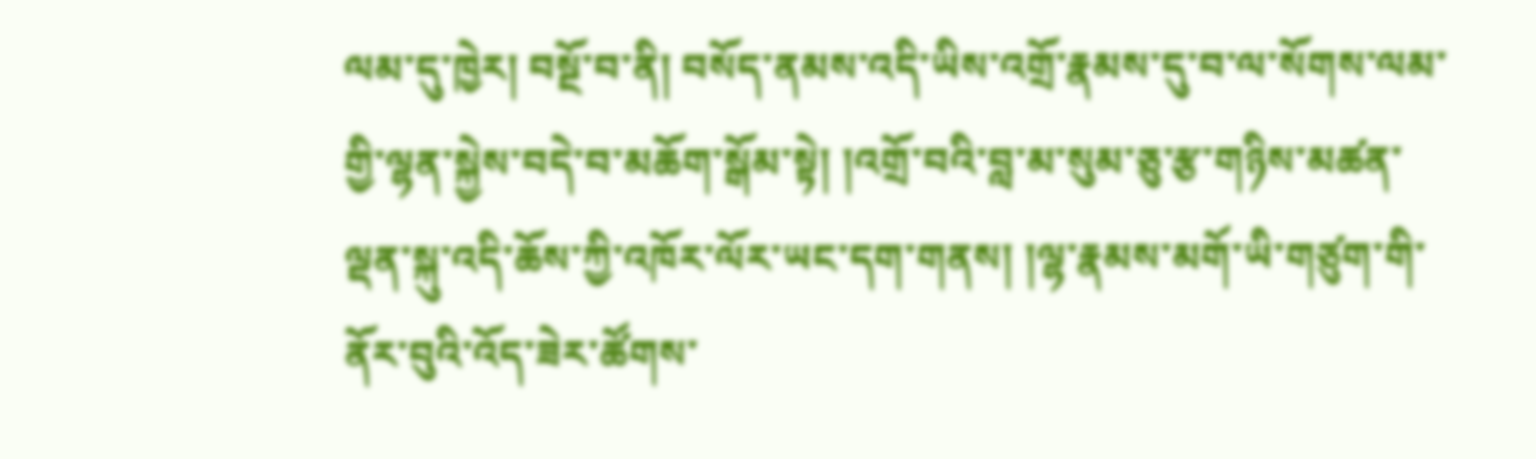ལམ་དུ་ཁྱེར། བསྔོ་བ་ནི། བསོད་ནམས་འདི་ཡིས་འགྲོ་རྣམས་དུ་བ་ལ་སོགས་ལམ་གྱི་ལྷན་སྐྱེས་བདེ་བ་མཆོག་སྒོམ་སྟེ། །འགྲོ་བའི་བླ་མ་སུམ་ཅུ་རྩ་གཉིས་མཚན་ལྡན་སྐུ་འདི་ཆོས་ཀྱི་འཁོར་ལོར་ཡང་དག་གནས། །ལྷ་རྣམས་མགོ་ཡི་གཙུག་གི་ནོར་བུའི་འོད་ཟེར་ཚོགས་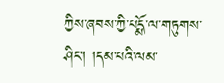ཀྱིས་ཞབས་ཀྱི་པདྨོ་ལ་གཏུགས་ཤིང་། །དམ་པའི་ལམ་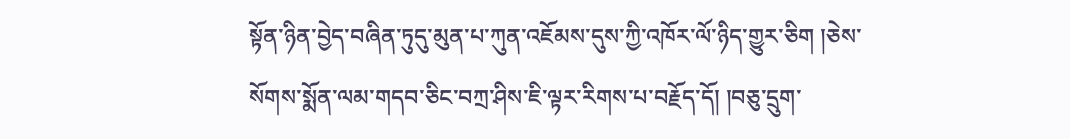སྟོན་ཉིན་བྱེད་བཞིན་ཏུདུ་མུན་པ་ཀུན་འཇོམས་དུས་ཀྱི་འཁོར་ལོ་ཉིད་གྱུར་ཅིག །ཅེས་སོགས་སྨོན་ལམ་གདབ་ཅིང་བཀྲ་ཤིས་ཇི་ལྟར་རིགས་པ་བརྗོད་དོ། །བཅུ་དྲུག་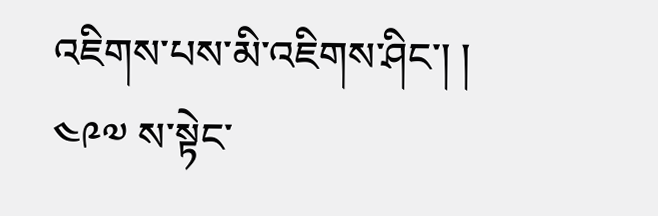འཇིགས་པས་མི་འཇིགས་ཤིང་། །
༤༩༧ ས་སྟེང་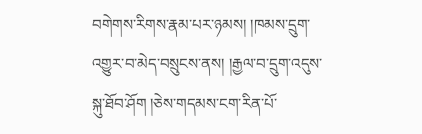བགེགས་རིགས་རྣམ་པར་ཉམས། །ཁམས་དྲུག་འགྱུར་བ་མེད་བསྲུངས་ནས། །རྒྱལ་བ་དྲུག་འདུས་སྐུ་ཐོབ་ཤོག །ཅེས་གདམས་ངག་རིན་པོ་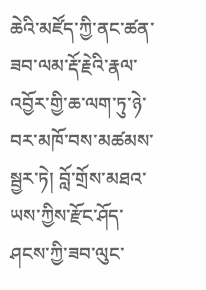ཆེའི་མཛོད་ཀྱི་ནང་ཚན་ཟབ་ལམ་རྡོ་རྗེའི་རྣལ་འབྱོར་གྱི་ཆ་ལག་ཏུ་ཉེ་བར་མཁོ་བས་མཚམས་སྦྱར་ཏེ། བློ་གྲོས་མཐའ་ཡས་ཀྱིས་རྫོང་ཤོད་ཤངས་ཀྱི་ཟབ་ལུང་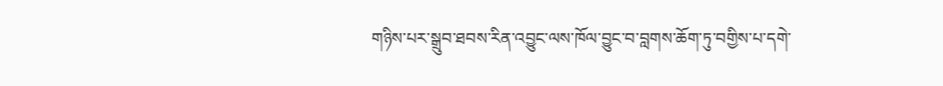གཉིས་པར་སྒྲུབ་ཐབས་རིན་འབྱུང་ལས་ཁོལ་བྱུང་བ་བླགས་ཆོག་ཏུ་བགྱིས་པ་དགེ་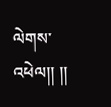ལེགས་འཕེལ།། །།